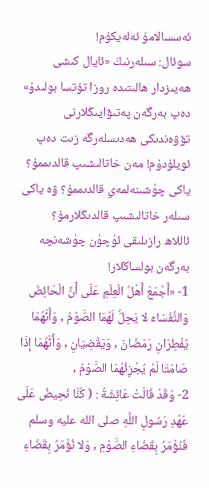ئەسسالامۇ ئەلەيكۇم!
سوئال: سىلەرنىڭ «ئايال كىشى ھەيىزدار ھالىتىدە روزا تۇتسا بولىدۇ» دەپ بەرگەن پەتىۋايىڭلارنى تۆۋەندىكى ھەدىسلەرگە زىت دەپ ئويلۇدۇم! مەن خاتالىشىپ قالدىممۇ؟ ياكى چۈشىنەلمەي قالدىممۇ؟ ۋە ياكى سىلەر خاتالىشىپ قالدىڭلارمۇ؟
ئاللاھ رازىلىقى ئۈچۈن چۈشەنچە بەرگەن بولساڭلار!
1- «أَجْمَعَ أَهْلُ الْعِلْمِ عَلَى أَنَّ الْحَائِضَ وَالنُّفَسَاءَ لا يَحِلُّ لَهُمَا الصَّوْمُ , وَأَنَّهُمَا يُفْطِرَانِ رَمَضَانَ , وَيَقْضِيَانِ , وَأَنَّهُمَا إذَا صَامَتَا لَمْ يُجْزِئْهُمَا الصَّوْمُ ,
2- وَقَدْ قَالَتْ عَائِشَةُ : ( كُنَّا نَحِيضُ عَلَى عَهْدِ رَسُولِ اللَّهِ صلى الله عليه وسلم فَنُؤْمَرُ بِقَضَاءِ الصَّوْمِ , وَلا نُؤْمَرُ بِقَضَاءِ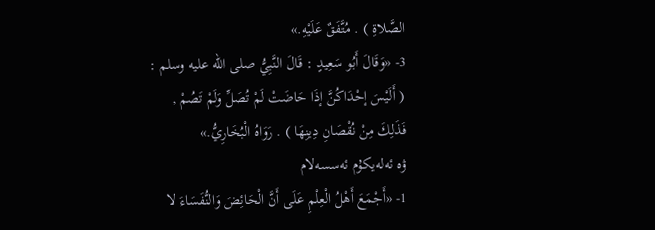الصَّلاةِ ) . مُتَّفَقٌ عَلَيْهِ.»
3- «وَقَالَ أَبُو سَعِيدٍ : قَالَ النَّبِيُّ صلى الله عليه وسلم : ( أَلَيْسَ إحْدَاكُنَّ إذَا حَاضَتْ لَمْ تُصَلِّ وَلَمْ تَصُمْ , فَذَلِكَ مِنْ نُقْصَانِ دِينِهَا ) . رَوَاهُ الْبُخَارِيُّ.»
ۋە ئەلەيكۇم ئەسسەلام
1- «أَجْمَعَ أَهْلُ الْعِلْمِ عَلَى أَنَّ الْحَائِضَ وَالنُّفَسَاءَ لا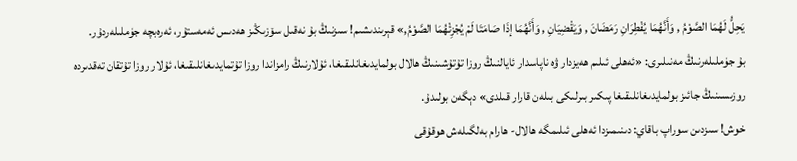يَحِلُّ لَهُمَا الصَّوْمُ , وَأَنَّهُمَا يُفْطِرَانِ رَمَضَانَ , وَيَقْضِيَانِ , وَأَنَّهُمَا إذَا صَامَتَا لَمْ يُجْزِئْهُمَا الصَّوْمُ,» قېرىندىشىم! سىزنىڭ بۇ نەقىل سۆزىڭىز ھەدىس ئەمەستۇر، ئەرەبچە جۈملىلەردۇر.
بۇ جۈملىلەرنىڭ مەنىلىرى: «ئەھلى ئىلىم ھەيزدار ۋە ناپاسدار ئايالنىڭ روزا تۇتۇشىنىڭ ھالال بولمايدىغانلىقىغا، ئۇلارنىڭ رامزاندا روزا تۇتمايدىغانلىقىغا، ئۇلار روزا تۇتقان تەقدىردە روزىسىنىڭ جائىز بولمايدىغانلىقىغا پىكىر بىرلىكى بىلەن قارار قىلدى» دېگەن بولىدۇ.
خوش! سىزدىن سوراپ باقاي: دىنىمىزدا ئەھلى ئىلىمگە ھالال- ھارام بەلگىلەش ھوقۇقى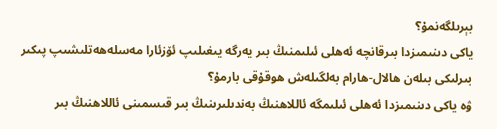بېرىلگەنمۇ؟
ياكى دىنىمىزدا بىرقانچە ئەھلى ئىلىمنىڭ بىر يەرگە يىغىلىپ ئۆزئارا مەسلەھەتلىشىپ پىكىر بىرلىكى بىلەن ھالال-ھارام بەلگىلەش ھوقۇقى بارمۇ؟
ۋە ياكى دىنىمىزدا ئەھلى ئىلىمگە ئاللاھنىڭ بەندىلىرىنىڭ بىر قىسمىنى ئاللاھنىڭ بىر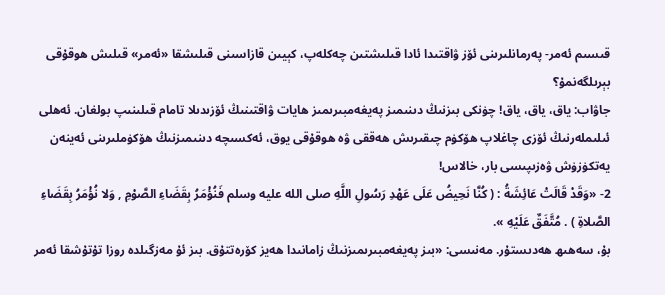قىسىم ئەمر- پەرمانلىرىنى ئۆز ۋاقتىدا ئادا قىلىشتىن چەكلەپ، كېيىن قازاسىنى قىلىشقا «ئەمر» قىلىش ھوقۇقى بېرىلگەنمۇ؟
جاۋاب: ياق، ياق، ياق! چۈنكى بىزنىڭ دىنىمىز پەيغەمبىرىمىز ھايات ۋاقتىنىڭ ئۆزىدىلا تامام قىلىنىپ بولغان. ئەھلى ئىلىملەرنىڭ ئۆزى چاغلاپ ھۆكۈم چىقىرىش ھەققى ۋە ھوقۇقى يوق، ئەكسىچە دىنىمىزنىڭ ھۆكۈملىرىنى ئەينەن يەتكۈزۈش ۋەزىپىسى بار، خالاس!
2- «وَقَدْ قَالَتْ عَائِشَةُ : ( كُنَّا نَحِيضُ عَلَى عَهْدِ رَسُولِ اللَّهِ صلى الله عليه وسلم فَنُؤْمَرُ بِقَضَاءِ الصَّوْمِ , وَلا نُؤْمَرُ بِقَضَاءِ الصَّلاةِ ) . مُتَّفَقٌ عَلَيْهِ ».
بۇ، سەھىھ ھەدىستۇر. مەنىسى: «بىز پەيغەمبىرىمىزنىڭ زامانىدا ھەيز كۆرەتتۇق. بىز ئۇ مەزگىلدە روزا تۇتۇشقا ئەمر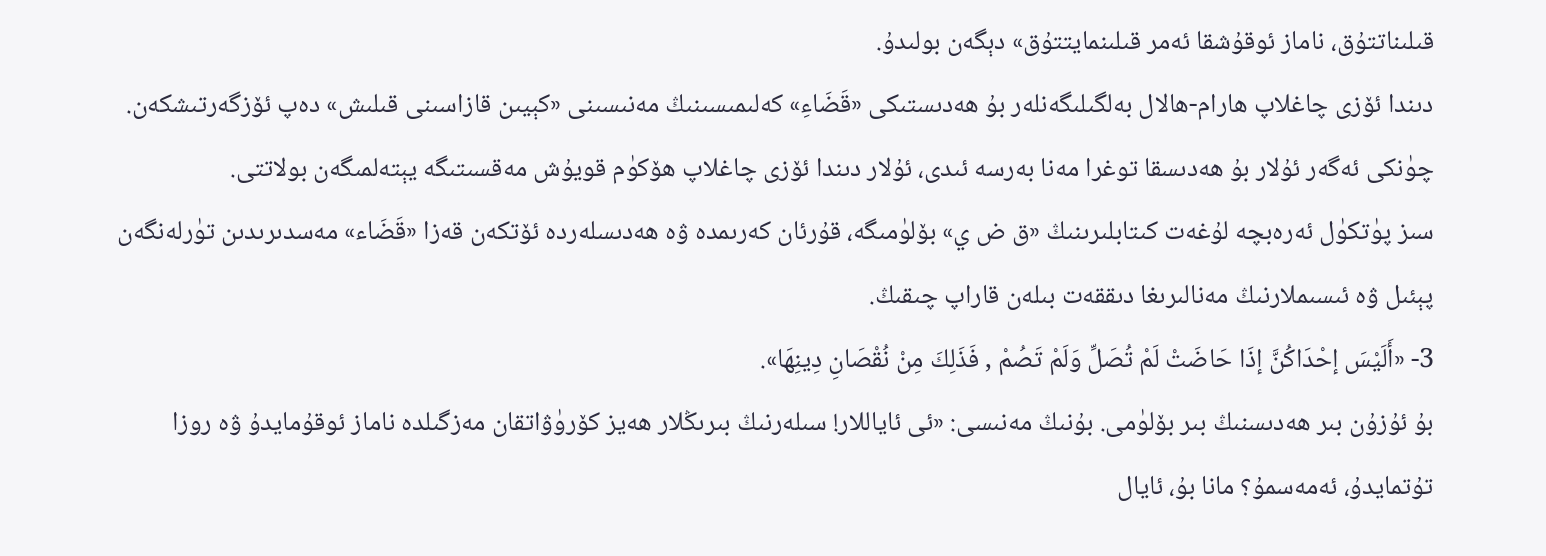قىلىناتتۇق، ناماز ئوقۇشقا ئەمر قىلىنمايتتۇق» دېگەن بولىدۇ.
دىندا ئۆزى چاغلاپ ھارام-ھالال بەلگىلىگەنلەر بۇ ھەدىستىكى «قَضَاءِ» كەلىمىسىنىڭ مەنىسىنى «كېيىن قازاسىنى قىلىش» دەپ ئۆزگەرتىشكەن. چۈنكى ئەگەر ئۇلار بۇ ھەدىسقا توغرا مەنا بەرسە ئىدى، ئۇلار دىندا ئۆزى چاغلاپ ھۆكۈم قويۇش مەقسىتىگە يېتەلمىگەن بولاتتى.
سىز پۈتكۈل ئەرەبچە لۇغەت كىتابلىرىنىڭ «ق ض ي» بۆلۈمىگە، قۇرئان كەرىمدە ۋە ھەدىسلەردە ئۆتكەن قەزا «قَضَاء» مەسدىرىدىن تۈرلەنگەن پېئىل ۋە ئىسىملارنىڭ مەنالىرىغا دىققەت بىلەن قاراپ چىقىڭ.
3- «أَلَيْسَ إحْدَاكُنَّ إذَا حَاضَتْ لَمْ تُصَلِّ وَلَمْ تَصُمْ , فَذَلِكَ مِنْ نُقْصَانِ دِينِهَا».
بۇ ئۇزۇن بىر ھەدىسنىڭ بىر بۆلۈمى. بۇنىڭ مەنىسى: «ئى ئاياللار! سىلەرنىڭ بىرىڭلار ھەيز كۆرۈۋاتقان مەزگىلدە ناماز ئوقۇمايدۇ ۋە روزا تۇتمايدۇ، ئەمەسمۇ؟ مانا بۇ، ئايال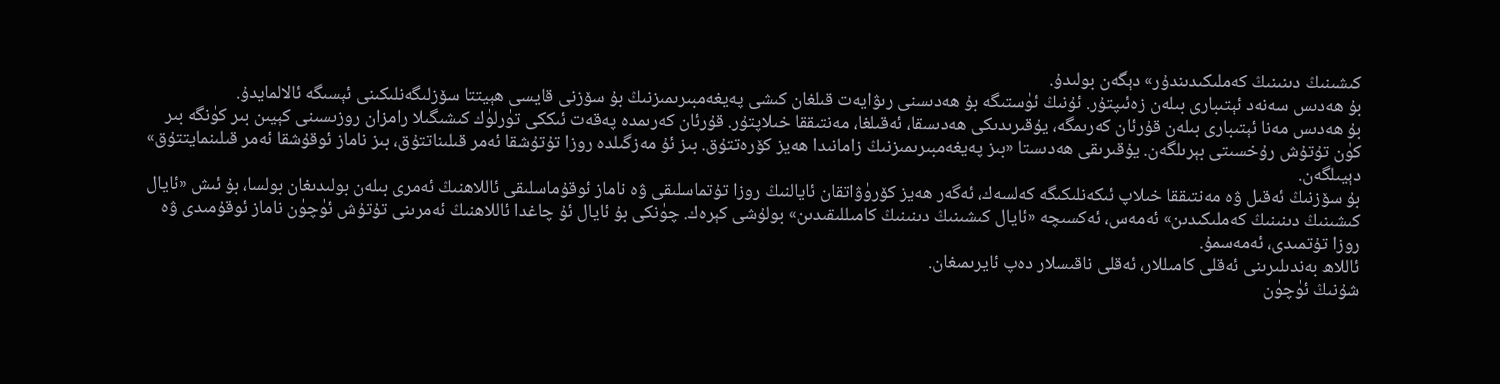كىشىنىڭ دىنىنىڭ كەملىكىدىندۇر» دېگەن بولىدۇ.
بۇ ھەدىس سەنەد ئېتىبارى بىلەن زەئىپتۇر. ئۇنىڭ ئۈستىگە بۇ ھەدىسنى رىۋايەت قىلغان كىشى پەيغەمبىرىمىزنىڭ بۇ سۆزنى قايسى ھېيتتا سۆزلىگەنلىكىنى ئېسىگە ئالالمايدۇ.
بۇ ھەدىس مەنا ئېتىبارى بىلەن قۇرئان كەرىمگە، يۇقىرىدىكى ھەدىسقا، ئەقىلغا، مەنتىققا خىلاپتۇر. قۇرئان كەرىمدە پەقەت ئىككى تۈرلۈك كىشىگىلا رامزان روزىسىنى كېيىن بىر كۈنگە بىر كۈن تۇتۇش رۇخسىتى بېرىلگەن. يۇقىرىقى ھەدىستا «بىز پەيغەمبىرىمىزنىڭ زامانىدا ھەيز كۆرەتتۇق. بىز ئۇ مەزگىلدە روزا تۇتۇشقا ئەمر قىلىناتتۇق، بىز ناماز ئوقۇشقا ئەمر قىلىنمايتتۇق» دېيىلگەن.
بۇ سۆزنىڭ ئەقىل ۋە مەنتىققا خىلاپ ئىكەنلىكىگە كەلسەك، ئەگەر ھەيز كۆرۈۋاتقان ئايالنىڭ روزا تۇتماسلىقى ۋە ناماز ئوقۇماسلىقى ئاللاھنىڭ ئەمرى بىلەن بولىدىغان بولسا، بۇ ئىش «ئايال كىشىنىڭ دىنىنىڭ كەملىكىدىن» ئەمەس، ئەكسىچە «ئايال كىشىنىڭ دىنىنىڭ كامىللىقىدىن» بولۇشى كېرەك. چۈنكى بۇ ئايال ئۇ چاغدا ئاللاھنىڭ ئەمرىنى تۇتۇش ئۈچۈن ناماز ئوقۇمىدى ۋە روزا تۇتمىدى، ئەمەسمۇ.
ئاللاھ بەندىلىرىنى ئەقلى كامىللار، ئەقلى ناقىسلار دەپ ئايرىمىغان.
شۇنىڭ ئۈچۈن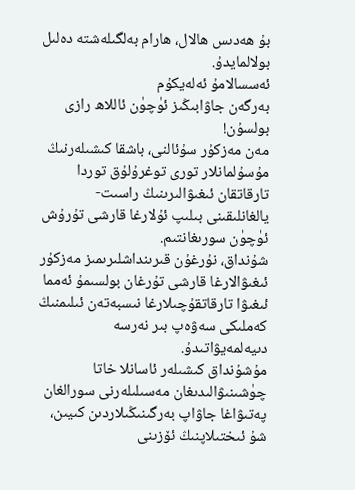بۇ ھەدىس ھالال، ھارام بەلگىلەشتە دەلىل بولالمايدۇ.
ئەسسالامۇ ئەلەيكۇم
بەرگەن جاۋابىڭىز ئۈچۈن ئاللاھ رازى بولسۇن!
مەن مەزكۇر سۇئالنى، باشقا كىشىلەرنىڭ مۇسۇلمانلار تورى توغرۇلۇق توردا تارقاتقان ئىغىۋالىرىنىڭ راسىت-يالغانلىقىنى بىلىپ ئۇلارغا قارشى تۇرۇش ئۈچۈن سورىغانتىم.
شۇنداق، نۇرغۇن قىرىنداشلىرىمىز مەزكۇر ئىغىۋالارغا قارشى تۇرغان بولسىمۇ ئەمما ئىغىۋا تارقاتقۇچىلارغا نىسبەتەن ئىلىمنىڭ كەملىكى سەۋەپ بىر نەرسە دىيەلمەيۋاتىدۇ.
مۇشۇنداق كىشىلەر ئاسانلا خاتا چۈشىنىۋالىدىغان مەسىلىلەرنى سورالغان پەتىۋاغا جاۋاپ بەرگىنىڭىلاردىن كىيىن، شۇ ئىختىلاپنىڭ ئۆزىنى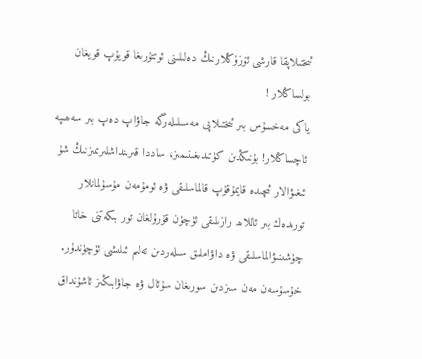ئىختىلاپقا قارشى ئۆزۈڭلارنىڭ دەلىلىنى ئوتتۇرىغا قويۇپ قويغان بولساڭلار !
ياكى مەخسۇس بىر ئىختىلاپى مەسىلىلەرگە جاۋاپ دەپ بىر سەھىپە ئاچساڭلار! بۇنىڭدىن كۈتىدىغىنىمىز، ساددا قىرىنداشلىرىمىزنىڭ شۇ ئىغىۋالار ئىچىدە قايمۇقۇپ قالماسلىقى ۋە ئومۇمەن مۇسۇلمانلار تورىدەك بىر ئاللاھ رازىلىقى ئۈچۈن قۇرۇلغان تور بىكەتنى خاتا چۈشىنىۋالماسلىقى ۋە داۋاملىق سىلەردىن تەلىم ئىلىشى ئۈچۈندۇر.
خۇسۇسەن مەن سىزدىن سورىغان سۇئال ۋە جاۋابىڭىز ئاشۇنداق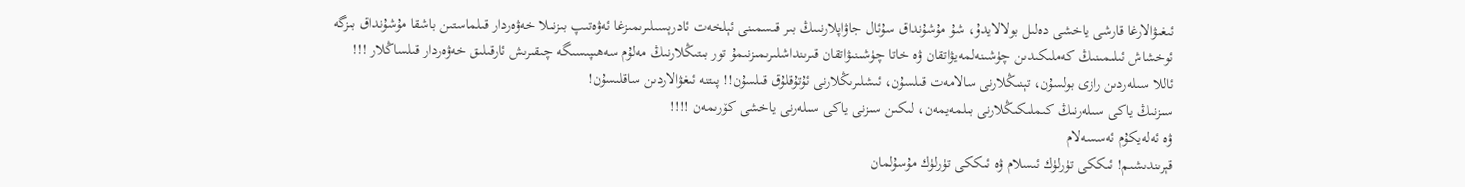ئىغىۋالارغا قارشى ياخشى دەلىل بولالايدۇ، شۇ مۇشۇنداق سۇئال جاۋاپلارنىىڭ بىر قىسمىنى ئېلخەت ئادرېسىلىرىمىزغا ئەۋەتىپ بىزنىلا خەۋەردار قىلماستىن باشقا مۇشۇنداق بىزگە ئوخشاش ئىلىمىنىڭ كەملىكىدىن چۈشىنەلمەيۋاتقان ۋە خاتا چۈشىنىۋاتقان قىرىنداشلىرىمىزنىمۇ تور بىتىڭلارنىڭ مەلۇم سەھىپىسىگە چىقىرىش ئارقىلىق خەۋەردار قىلساڭلار !!!
ئاللا سىلەردىن رازى بولسۇن، تېنىڭلارنى سالامەت قىلسۇن، ئىشلىرىڭلارنى ئۇتۇقلۇق قىلسۇن!! پىتنە ئىغۋالاردىن ساقلىسۇن!
سىزنىڭ ياكى سىلەرنىڭ كىملىكىڭلارنى بىلمەيمەن، لىكىن سىزنى ياكى سىلەرنى ياخشى كۆرىمەن !!!!
ۋە ئەلەيكۇم ئەسسەلام
قېرىندىشىم! ئىككى تۈرلۈك ئىسلام ۋە ئىككى تۈرلۈك مۇسۇلمان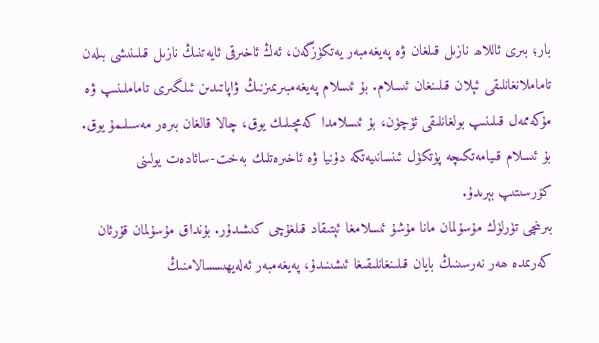بار؛ بىرى ئاللاھ نازىل قىلغان ۋە پەيغەمبەر يەتكۈزگەن، ئەڭ ئاخىرقى ئايەتنىڭ نازىل قىلىنىشى بىلەن تاماملانغانلىقى ئېلان قىلىنغان ئىسلام. بۇ ئىسلام پەيغەمبىرىمىزنىڭ ۋاپاتىدىن ئىلگىرى تاماملىنىپ ۋە مۇكەممەل قىلىنىپ بولغانلىقى ئۈچۈن، بۇ ئىسلامدا كەمچىلىك يوق، چالا قالغان بىرەر مەسىلىمۇ يوق. بۇ ئىسلام قىيامەتكىچە پۈتكۈل ئىنسانىيەتكە دۇنيا ۋە ئاخىرەتلىك بەخت-سائادەت يولىنى كۆرسىتىپ بېرىدۇ.
بىرىنچى تۈرلۈك مۇسۇلمان مانا مۇشۇ ئىسلامغا ئېتىقاد قىلغۇچى كىشىدۇر. بۇنداق مۇسۇلمان قۇرئان كەرىمدە ھەر نەرسىنىڭ بايان قىلىنغانلىقىغا ئىشىنىدۇ، پەيغەمبەر ئەلەيھىسسالامنىڭ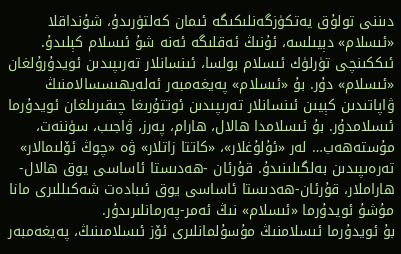دىننى تولۇق يەتكۈزگەنلىكىگە ئىمان كەلتۈرىدۇ، شۇنداقلا «ئىسلام» دېيىلسە، ئۇنىڭ ئەقلىگە ئەنە شۇ ئىسلام كېلىدۇ.
ئىككىنچى تۈرلۈك ئىسلام بولسا، ئىنسانلار تەرىپىدىن ئويدۇرۇلغان «ئىسلام» دۇر. بۇ «ئىسلام» پەيغەمبەر ئەلەيھىسسالامنىڭ ۋاپاتىدىن كېيىن ئىنسانلار تەرىپىدىن ئوتتۇرىغا چىقىرىلغان ئويدۇرما ئىسلامدۇر. بۇ ئىسلامدا ھالال، ھارام، پەرز، ۋاجىب، سۈننەت، مۇستەھەب… لەر «ئۇلۇغلار»، «كاتتا زاتلار» ۋە «چوڭ ئۆلىمالار» تەرەىپىدىن بەلگىلىنىدۇ. قۇرئان -ھەدىستا ئاساسى يوق ھالال-ھاراملار، قۇرئان-ھەدىستا ئاساسى يوق ئىبادەت شەكىللىرى مانا مۇشۇ ئويدۇرما «ئىسلام» نىڭ ئەمر-پەرمانلىرىدۇر.
بۇ ئويدۇرما ئىسلامنىڭ مۇسۇلمانلىرى ئۆز ئىسلامىنىڭ، پەيغەمبەر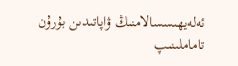ئەلەيھىسسالامنىڭ ۋاپاتىدىن بۇرۇن تاماملىنىپ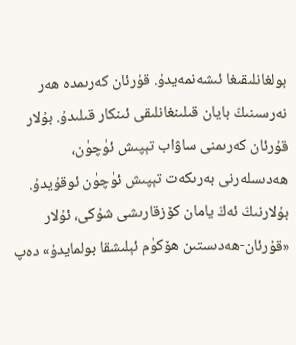بولغانلىقىغا ئىشەنمەيدۇ. قۇرئان كەرىمدە ھەر نەرسىنىڭ بايان قىلىنغانلىقى ئىنكار قىلىدۇ. بۇلار قۇرئان كەرىمنى ساۋاب تېپىش ئۈچۈن، ھەدىسلەرنى بەرىكەت تېپىش ئۈچۈن ئوقۇيدۇ. بۇلارنىڭ ئەڭ يامان كۆزقارىشى شۇكى، ئۇلار «قۇرئان-ھەدىستىن ھۆكۈم ئېلىشقا بولمايدۇ» دەپ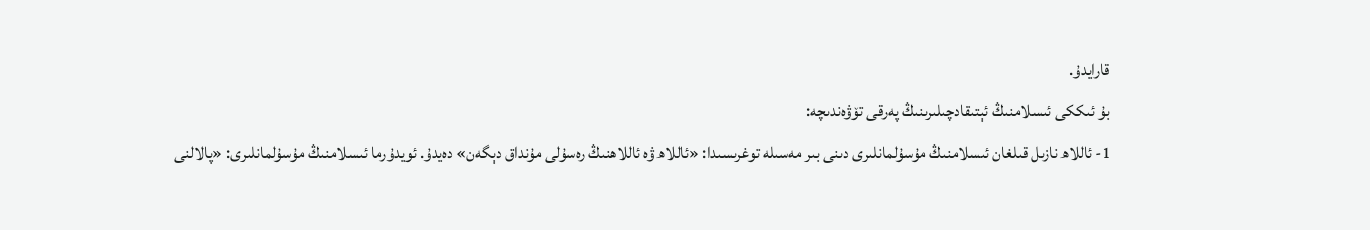قارايدۇ.
بۇ ئىككى ئىسلامنىڭ ئېتىقادچىلىرىنىڭ پەرقى تۆۋەندىچە:
1- ئاللاھ نازىل قىلغان ئىسلامنىڭ مۇسۇلمانلىرى دىنى بىر مەسىلە توغرىسىدا: «ئاللاھ ۋە ئاللاھنىڭ رەسۇلى مۇنداق دېگەن» دەيدۇ. ئويدۇرما ئىسلامنىڭ مۇسۇلمانلىرى: «پالالنى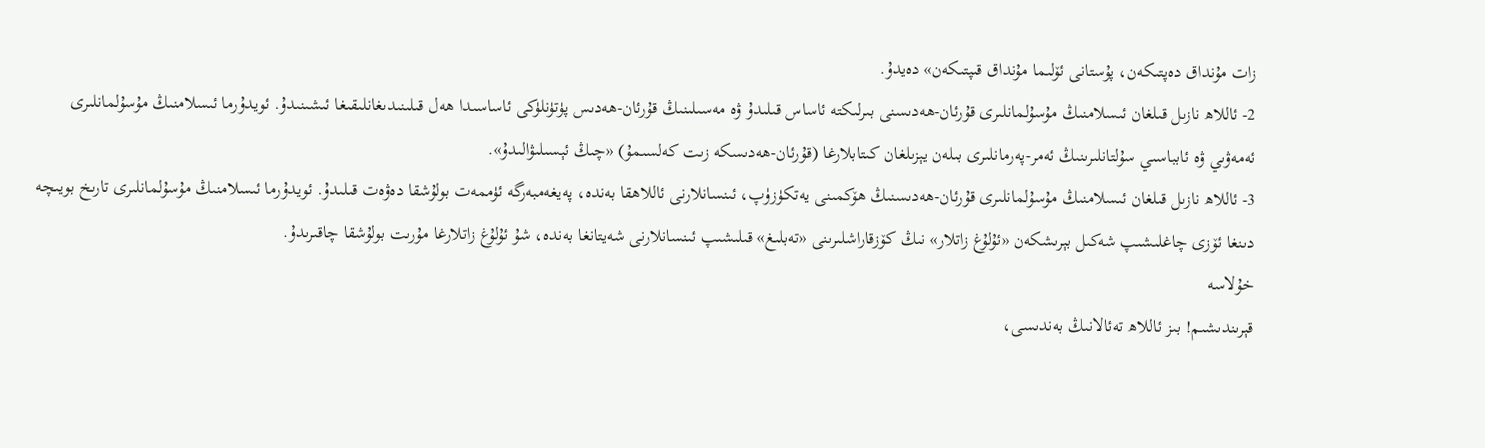زات مۇنداق دەپتىكەن، پۇستانى ئۆلىما مۇنداق قىپتىكەن» دەيدۇ.
2- ئاللاھ نازىل قىلغان ئىسلامنىڭ مۇسۇلمانلىرى قۇرئان-ھەدىسنى بىرلىكتە ئاساس قىلىدۇ ۋە مەسىلىنىڭ قۇرئان-ھەدىس پۈتۈنلۈكى ئاساسىدا ھەل قىلىنىدىغانلىقىغا ئىشىنىدۇ. ئويدۇرما ئىسلامنىڭ مۇسۇلمانلىرى ئەمەۋىي ۋە ئابباسىي سۇلتانلىرىنىڭ ئەمر-پەرمانلىرى بىلەن يېزىلغان كىتابلارغا (قۇرئان-ھەدىسكە زىت كەلسىمۇ) «چىڭ ئېسىلىۋالىدۇ».
3- ئاللاھ نازىل قىلغان ئىسلامنىڭ مۇسۇلمانلىرى قۇرئان-ھەدىسنىڭ ھۆكمىنى يەتكۈزۈپ، ئىنسانلارنى ئاللاھقا بەندە، پەيغەمبەرگە ئۈممەت بولۇشقا دەۋەت قىلىدۇ. ئويدۇرما ئىسلامنىڭ مۇسۇلمانلىرى تارىخ بويىچە دىنغا ئۆزى چاغلىشىپ شەكىل بېرىشكەن «ئۇلۇغ زاتلار» نىڭ كۆزقاراشلىرىنى «تەبلىغ» قىلىشىپ ئىنسانلارنى شەيتانغا بەندە، شۇ ئۇلۇغ زاتلارغا مۇرىت بولۇشقا چاقىرىدۇ.
خۇلاسە
قېرىندىشىم! بىز ئاللاھ تەئالانىڭ بەندىسى،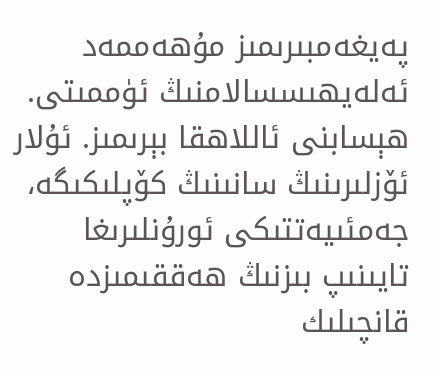پەيغەمبىرىمىز مۇھەممەد ئەلەيھىسسالامنىڭ ئۈممىتى. ھېسابنى ئاللاھقا بېرىمىز. ئۇلار ئۆزلىرىنىڭ سانىنىڭ كۆپلىكىگە، جەمئىيەتتىكى ئورۇنلىرىغا تايىنىپ بىزنىڭ ھەققىمىزدە قانچىلىك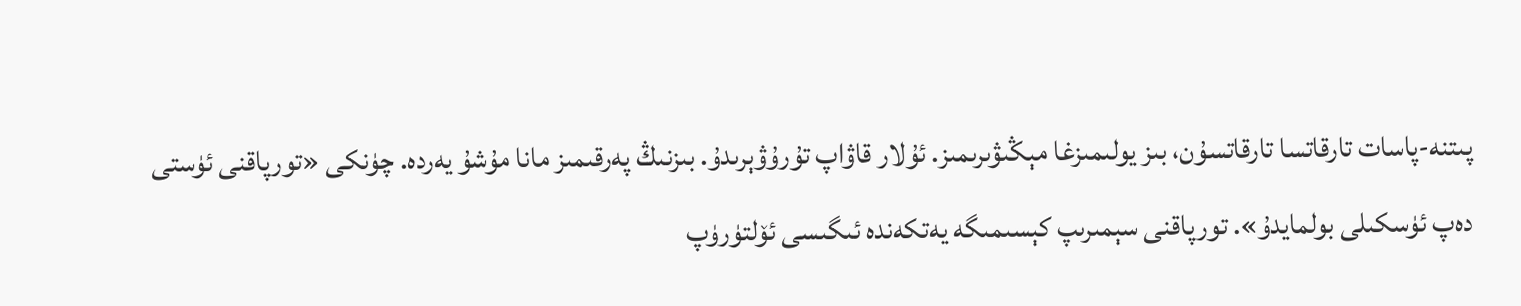پىتنە-پاسات تارقاتسا تارقاتسۇن، بىز يولىمىزغا مېڭىۋىرىمىز. ئۇلار قاۋاپ تۇرۇۋېرىدۇ. بىزنىڭ پەرقىمىز مانا مۇشۇ يەردە. چۈنكى «تورپاقنى ئۈستى دەپ ئۈسكىلى بولمايدۇ». تورپاقنى سېمىرىپ كېسىمىگە يەتكەندە ئىگىسى ئۆلتۈرۈپ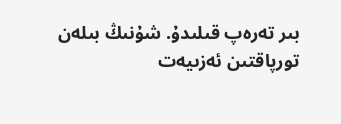بىر تەرەپ قىلىدۇ. شۇنىڭ بىلەن تورپاقتىن ئەزىيەت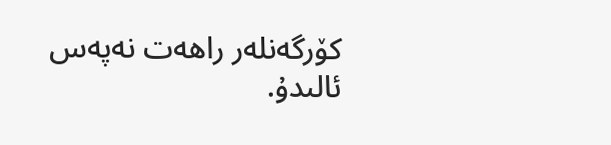كۆرگەنلەر راھەت نەپەس ئالىدۇ.